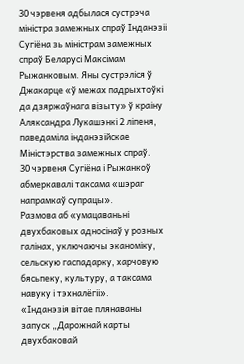30 чэрвеня адбылася сустрэча міністра замежных спраў Інданэзіі Сугіёна зь міністрам замежных спраў Беларусі Максімам Рыжанковым. Яны сустрэліся ў Джакарце «ў межах падрыхтоўкі да дзяржаўнага візыту» ў краіну Аляксандра Лукашэнкі 2 ліпеня, паведаміла інданэзійскае Міністэрства замежных спраў.
30 чэрвеня Сугіёна і Рыжанкоў абмеркавалі таксама «шэраг напрамкаў супрацы».
Размова аб «умацаваньні двухбаковых адносінаў у розных галінах, уключаючы эканоміку, сельскую гаспадарку, харчовую бясьпеку, культуру, а таксама навуку і тэхналёгіі».
«Інданэзія вітае плянаваны запуск „Дарожнай карты двухбаковай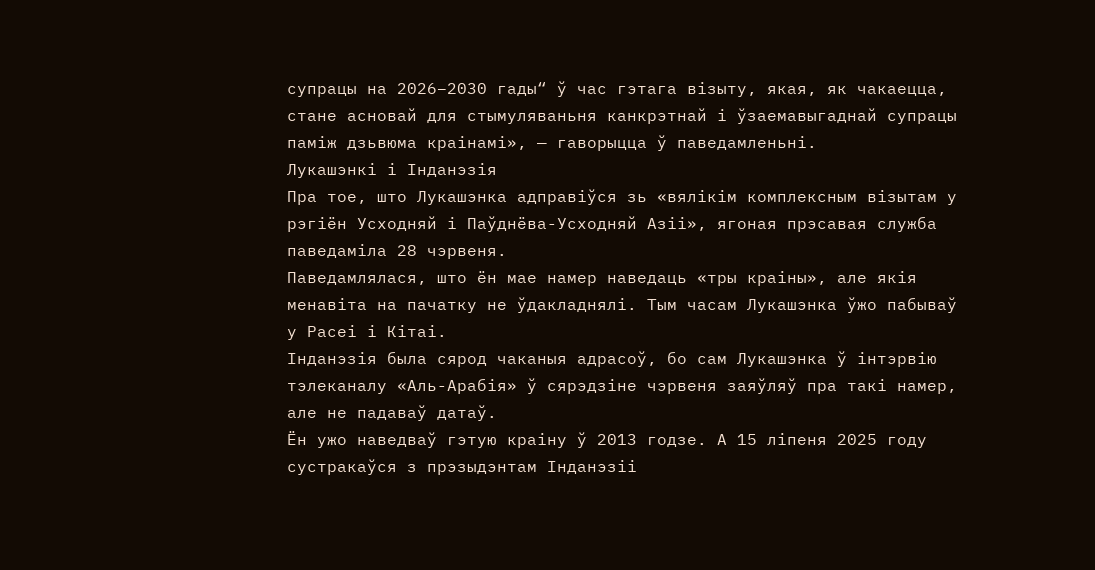супрацы на 2026–2030 гады“ ў час гэтага візыту, якая, як чакаецца, стане асновай для стымуляваньня канкрэтнай і ўзаемавыгаднай супрацы паміж дзьвюма краінамі», — гаворыцца ў паведамленьні.
Лукашэнкі і Інданэзія
Пра тое, што Лукашэнка адправіўся зь «вялікім комплексным візытам у рэгіён Усходняй і Паўднёва-Усходняй Азіі», ягоная прэсавая служба паведаміла 28 чэрвеня.
Паведамлялася, што ён мае намер наведаць «тры краіны», але якія менавіта на пачатку не ўдакладнялі. Тым часам Лукашэнка ўжо пабываў у Расеі і Кітаі.
Інданэзія была сярод чаканыя адрасоў, бо сам Лукашэнка ў інтэрвію тэлеканалу «Аль-Арабія» ў сярэдзіне чэрвеня заяўляў пра такі намер, але не падаваў датаў.
Ён ужо наведваў гэтую краіну ў 2013 годзе. А 15 ліпеня 2025 году сустракаўся з прэзыдэнтам Інданэзіі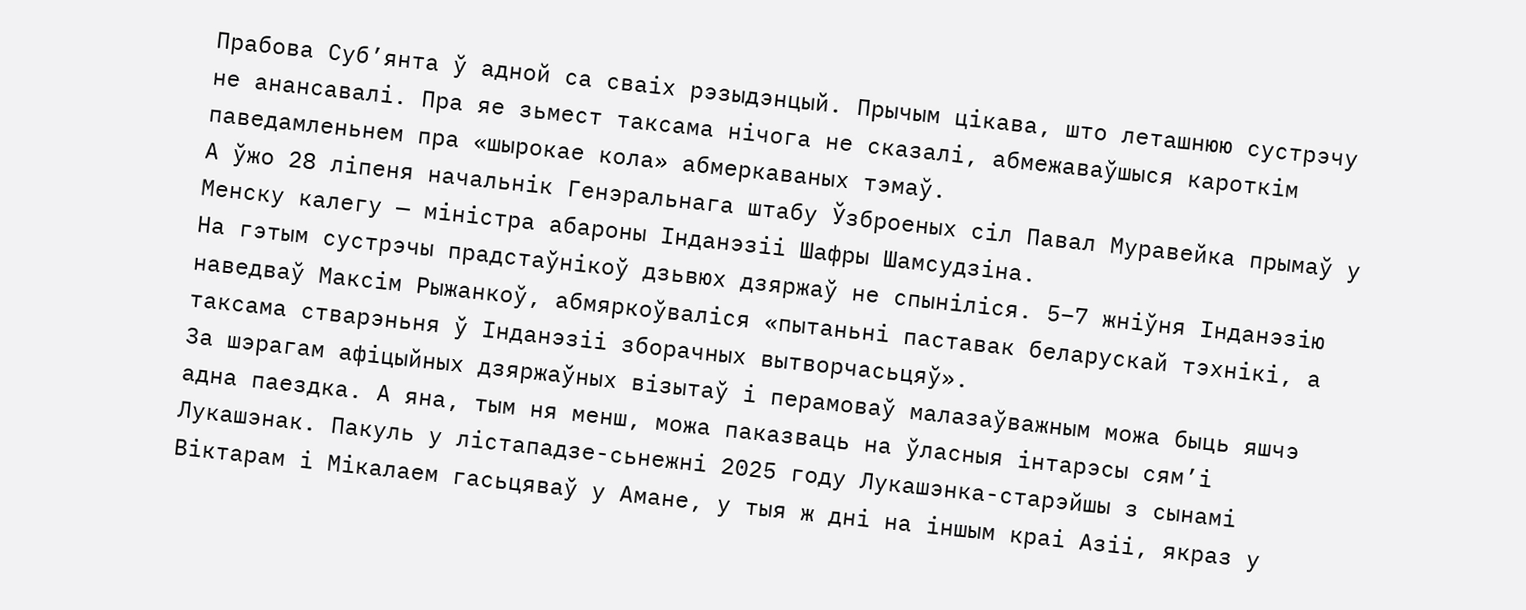Прабова Суб’янта ў адной са сваіх рэзыдэнцый. Прычым цікава, што леташнюю сустрэчу не анансавалі. Пра яе зьмест таксама нічога не сказалі, абмежаваўшыся кароткім паведамленьнем пра «шырокае кола» абмеркаваных тэмаў.
А ўжо 28 ліпеня начальнік Генэральнага штабу Ўзброеных сіл Павал Муравейка прымаў у Менску калегу — міністра абароны Інданэзіі Шафры Шамсудзіна.
На гэтым сустрэчы прадстаўнікоў дзьвюх дзяржаў не спыніліся. 5–7 жніўня Інданэзію наведваў Максім Рыжанкоў, абмяркоўваліся «пытаньні паставак беларускай тэхнікі, а таксама стварэньня ў Інданэзіі зборачных вытворчасьцяў».
За шэрагам афіцыйных дзяржаўных візытаў і перамоваў малазаўважным можа быць яшчэ адна паездка. А яна, тым ня менш, можа паказваць на ўласныя інтарэсы сям’і Лукашэнак. Пакуль у лістападзе-сьнежні 2025 году Лукашэнка-старэйшы з сынамі Віктарам і Мікалаем гасьцяваў у Амане, у тыя ж дні на іншым краі Азіі, якраз у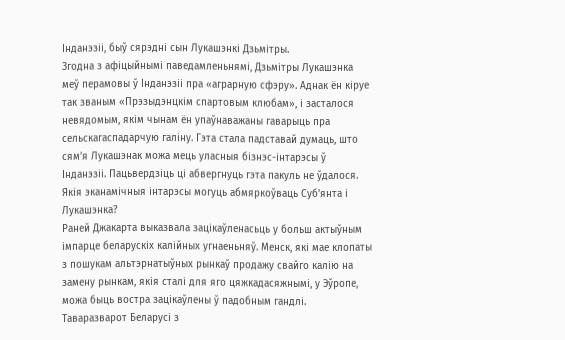Інданэзіі, быў сярэдні сын Лукашэнкі Дзьмітры.
Згодна з афіцыйнымі паведамленьнямі, Дзьмітры Лукашэнка меў перамовы ў Інданэзіі пра «аграрную сфэру». Аднак ён кіруе так званым «Прэзыдэнцкім спартовым клюбам», і засталося невядомым, якім чынам ён упаўнаважаны гаварыць пра сельскагаспадарчую галіну. Гэта стала падставай думаць, што сям’я Лукашэнак можа мець уласныя бізнэс-інтарэсы ў Інданэзіі. Пацьвердзіць ці абвергнуць гэта пакуль не ўдалося.
Якія эканамічныя інтарэсы могуць абмяркоўваць Суб'янта і Лукашэнка?
Раней Джакарта выказвала зацікаўленасьць у больш актыўным імпарце беларускіх калійных угнаеньняў. Менск, які мае клопаты з пошукам альтэрнатыўных рынкаў продажу свайго калію на замену рынкам, якія сталі для яго цяжкадасяжнымі, у Эўропе, можа быць востра зацікаўлены ў падобным гандлі.
Таваразварот Беларусі з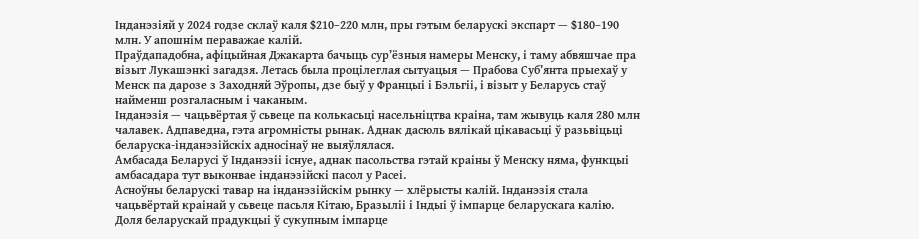Інданэзіяй у 2024 годзе склаў каля $210–220 млн, пры гэтым беларускі экспарт — $180–190 млн. У апошнім пераважае калій.
Праўдападобна, афіцыйная Джакарта бачыць сур’ёзныя намеры Менску, і таму абвяшчае пра візыт Лукашэнкі загадзя. Летась была процілеглая сытуацыя — Прабова Суб’янта прыехаў у Менск па дарозе з Заходняй Эўропы, дзе быў у Францыі і Бэльгіі, і візыт у Беларусь стаў найменш розгаласным і чаканым.
Інданэзія — чацьвёртая ў сьвеце па колькасьці насельніцтва краіна, там жывуць каля 280 млн чалавек. Адпаведна, гэта агромністы рынак. Аднак дасюль вялікай цікавасьці ў разьвіцьці беларуска-інданэзійскіх адносінаў не выяўлялася.
Амбасада Беларусі ў Інданэзіі існуе, аднак пасольства гэтай краіны ў Менску няма, функцыі амбасадара тут выконвае інданэзійскі пасол у Расеі.
Асноўны беларускі тавар на інданэзійскім рынку — хлёрысты калій. Інданэзія стала чацьвёртай краінай у сьвеце пасьля Кітаю, Бразыліі і Індыі ў імпарце беларускага калію. Доля беларускай прадукцыі ў сукупным імпарце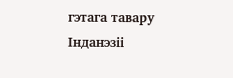гэтага тавару Інданэзіі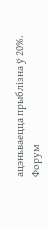ацэньваецца прыблізна ў 20%.
Форум